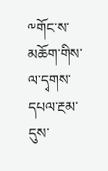༸གོང་ས་མཆོག་གིས་ལ་དྭགས་དཔལ་རྔམ་དུས་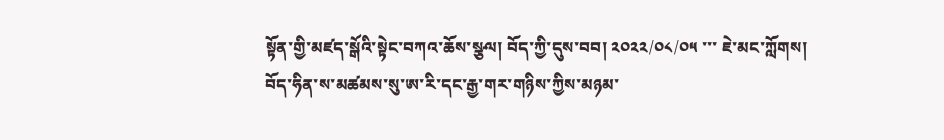སྟོན་གྱི་མཛད་སྒོའི་སྟེང་བཀའ་ཆོས་སྩལ། བོད་ཀྱི་དུས་བབ། ༢༠༢༢/༠༨/༠༥ ་་་ ཇེ་མང་ཀློགས།
བོད་ཧིན་ས་མཚམས་སུ་ཨ་རི་དང་རྒྱ་གར་གཉིས་ཀྱིས་མཉམ་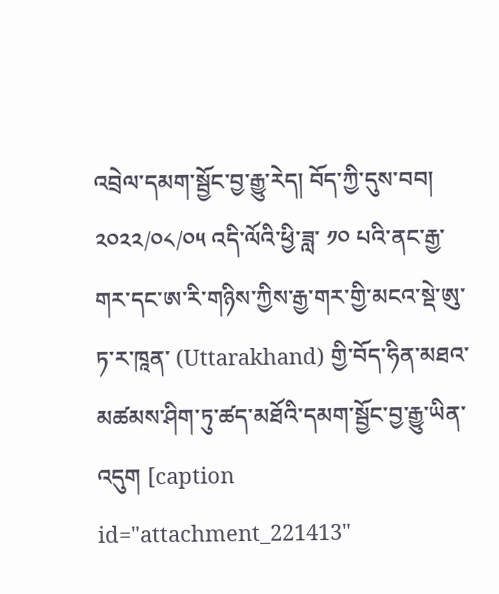འབྲེལ་དམག་སྦྱོང་བྱ་རྒྱུ་རེད། བོད་ཀྱི་དུས་བབ། ༢༠༢༢/༠༨/༠༥ འདི་ལོའི་ཕྱི་ཟླ་ ༡༠ པའི་ནང་རྒྱ་གར་དང་ཨ་རི་གཉིས་ཀྱིས་རྒྱ་གར་གྱི་མངའ་སྡེ་ཨུ་ཏ་ར་ཁཱན་ (Uttarakhand) གྱི་བོད་ཧིན་མཐའ་མཚམས་ཤིག་ཏུ་ཚད་མཐོའི་དམག་སྦྱོང་བྱ་རྒྱུ་ཡིན་འདུག [caption id="attachment_221413"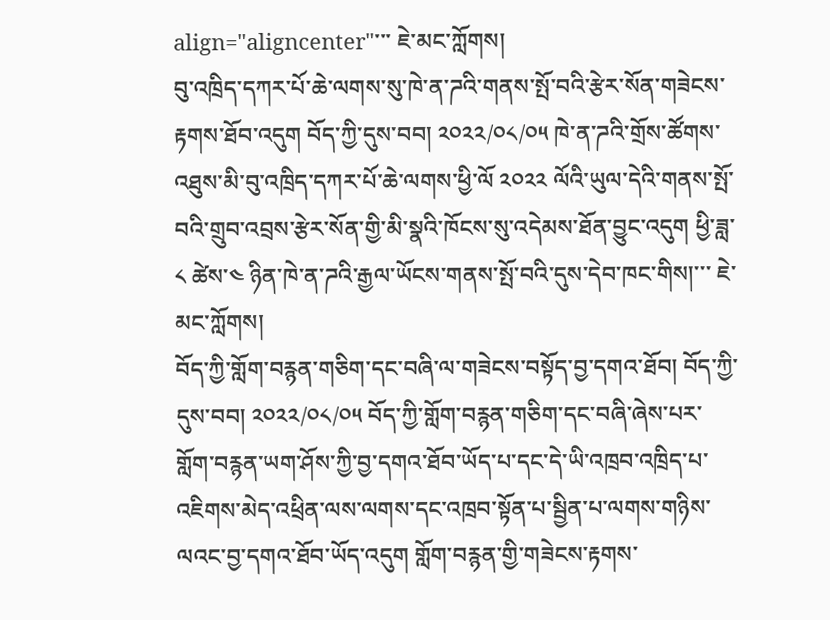align="aligncenter"་་་ ཇེ་མང་ཀློགས།
བུ་འཁྲིད་དཀར་པོ་ཆེ་ལགས་སུ་ཁེ་ན་ཌའི་གནས་སྤོ་བའི་རྩེར་སོན་གཟེངས་རྟགས་ཐོབ་འདུག བོད་ཀྱི་དུས་བབ། ༢༠༢༢/༠༨/༠༥ ཁེ་ན་ཌའི་གྲོས་ཚོགས་འཐུས་མི་བུ་འཁྲིད་དཀར་པོ་ཆེ་ལགས་ཕྱི་ལོ ༢༠༢༢ ལོའི་ཡུལ་དེའི་གནས་སྤོ་བའི་གྲུབ་འབྲས་རྩེར་སོན་གྱི་མི་སྣའི་ཁོངས་སུ་འདེམས་ཐོན་བྱུང་འདུག ཕྱི་ཟླ་ ༨ ཚེས་༤ ཉིན་ཁེ་ན་ཌའི་རྒྱལ་ཡོངས་གནས་སྤོ་བའི་དུས་དེབ་ཁང་གིས།་་་ ཇེ་མང་ཀློགས།
བོད་ཀྱི་གློག་བརྙན་གཅིག་དང་བཞི་ལ་གཟེངས་བསྟོད་བྱ་དགའ་ཐོབ། བོད་ཀྱི་དུས་བབ། ༢༠༢༢/༠༨/༠༥ བོད་ཀྱི་གློག་བརྙན་གཅིག་དང་བཞི་ཞེས་པར་གློག་བརྙན་ཡག་ཤོས་ཀྱི་བྱ་དགའ་ཐོབ་ཡོད་པ་དང་དེ་ཡི་འཁྲབ་འཁྲིད་པ་འཇིགས་མེད་འཕྲིན་ལས་ལགས་དང་འཁྲབ་སྟོན་པ་སྦྱིན་པ་ལགས་གཉིས་ལའང་བྱ་དགའ་ཐོབ་ཡོད་འདུག གློག་བརྙན་གྱི་གཟེངས་རྟགས་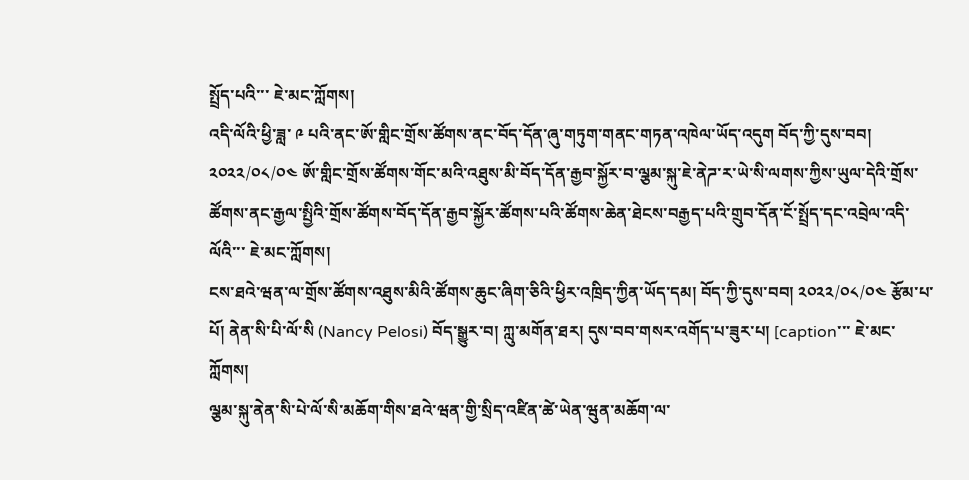སྤྲོད་པའི་་་ ཇེ་མང་ཀློགས།
འདི་ལོའི་ཕྱི་ཟླ་ ༩ པའི་ནང་ཨོ་གླིང་གྲོས་ཚོགས་ནང་བོད་དོན་ཞུ་གཏུག་གནང་གཏན་འཁེལ་ཡོད་འདུག བོད་ཀྱི་དུས་བབ། ༢༠༢༢/༠༨/༠༤ ཨོ་གླིང་གྲོས་ཚོགས་གོང་མའི་འཐུས་མི་བོད་དོན་རྒྱབ་སྐྱོར་བ་ལྕམ་སྐུ་ཇེ་ནེཌ་ར་ཡེ་སི་ལགས་ཀྱིས་ཡུལ་དེའི་གྲོས་ཚོགས་ནང་རྒྱལ་སྤྱིའི་གྲོས་ཚོགས་བོད་དོན་རྒྱབ་སྐྱོར་ཚོགས་པའི་ཚོགས་ཆེན་ཐེངས་བརྒྱད་པའི་གྲུབ་དོན་ངོ་སྤྲོད་དང་འབྲེལ་འདི་ལོའི་་་ ཇེ་མང་ཀློགས།
ངས་ཐའེ་ཝན་ལ་གྲོས་ཚོགས་འཐུས་མིའི་ཚོགས་ཆུང་ཞིག་ཅིའི་ཕྱིར་འཁྲིད་ཀྱིན་ཡོད་དམ། བོད་ཀྱི་དུས་བབ། ༢༠༢༢/༠༨/༠༤ རྩོམ་པ་པོ། ནེན་སི་པི་ལོ་སི (Nancy Pelosi) བོད་སྒྱུར་བ། ཀླུ་མགོན་ཐར། དུས་བབ་གསར་འགོད་པ་ཟུར་པ། [caption་་་ ཇེ་མང་ཀློགས།
ལྕམ་སྐུ་ནེན་སི་པེ་ལོ་སི་མཆོག་གིས་ཐའེ་ཝན་གྱི་སྲིད་འཛིན་ཚེ་ཡེན་ཝུན་མཆོག་ལ་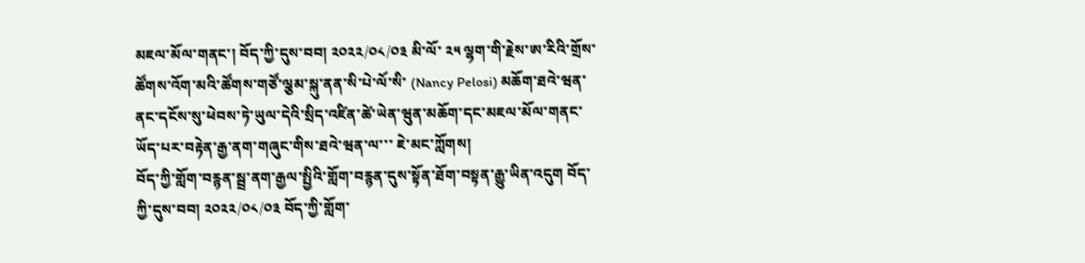མཇལ་མོལ་གནང་། བོད་ཀྱི་དུས་བབ། ༢༠༢༢/༠༨/༠༣ མི་ལོ་ ༢༥ ལྷག་གི་རྗེས་ཨ་རིའི་གྲོས་ཚོགས་འོག་མའི་ཚོགས་གཙོ་ལྕམ་སྐུ་ནན་སི་པེ་ལོ་སི་ (Nancy Pelosi) མཆོག་ཐའེ་ཝན་ནང་དངོས་སུ་ཕེབས་ཏེ་ཡུལ་དེའི་སྲིད་འཛིན་ཚེ་ཡེན་ཝུན་མཆོག་དང་མཇལ་མོལ་གནང་ཡོད་པར་བརྟེན་རྒྱ་ནག་གཞུང་གིས་ཐའེ་ཝན་ལ་་་ ཇེ་མང་ཀློགས།
བོད་ཀྱི་གློག་བརྙན་སྦྲ་ནག་རྒྱལ་སྤྱིའི་གློག་བརྙན་དུས་སྟོན་ཐོག་བསྟན་རྒྱུ་ཡིན་འདུག བོད་ཀྱི་དུས་བབ། ༢༠༢༢/༠༨/༠༣ བོད་ཀྱི་གློག་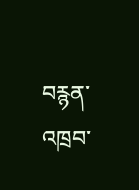བརྙན་འཁྲབ་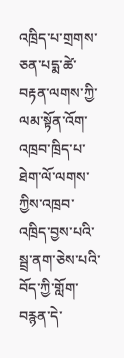འཁྲིད་པ་གྲགས་ཅན་པདྨ་ཚེ་བརྟན་ལགས་ཀྱི་ལམ་སྟོན་འོག་འཁྲབ་ཁྲིད་པ་ཐེག་ལོ་ལགས་ཀྱིས་འཁྲབ་འཁྲིད་བྱས་པའི་སྦྲ་ནག་ཅེས་པའི་བོད་ཀྱི་གློག་བརྙན་དེ་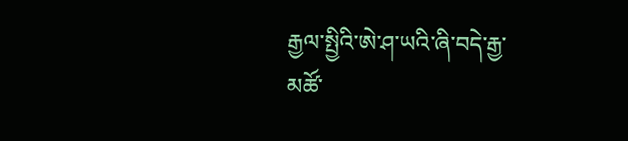རྒྱལ་སྤྱིའི་ཨེ་ཤ་ཡའི་ཞི་བདེ་རྒྱ་མཚོ་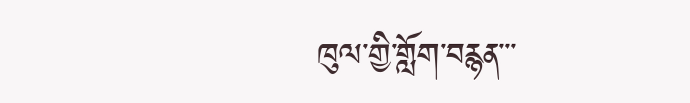ཁུལ་གྱི་གློག་བརྙན་་་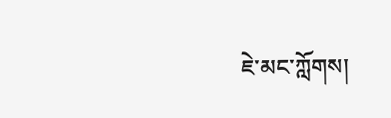ཇེ་མང་ཀློགས།